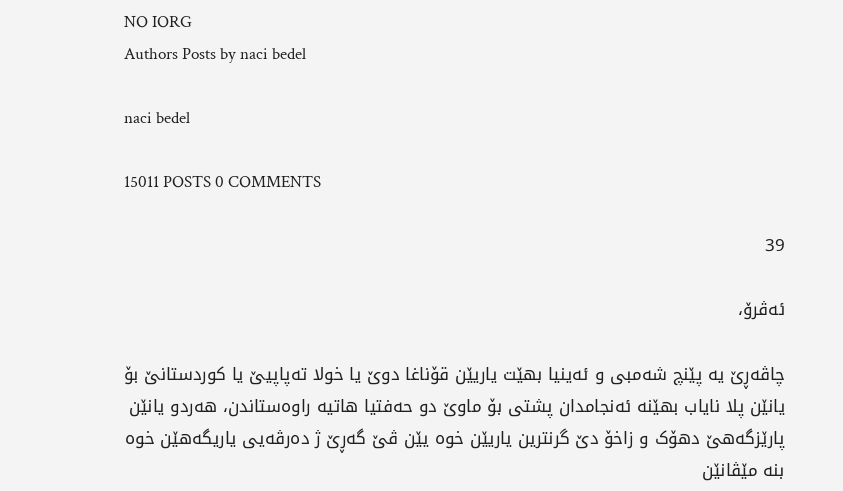NO IORG
Authors Posts by naci bedel

naci bedel

15011 POSTS 0 COMMENTS

39

ئەڤرۆ،

چاڤەڕێ یە پێنچ شەمبی و ئەینیا بھێت یاریێن قۆناغا دوێ یا خولا تەپاپیێ یا کوردستانێ بۆ یانێن پلا نایاب بھێنە ئەنجامدان پشتی بۆ ماوێ دو حەفتیا ھاتیە راوەستاندن، ھەردو یانێن پارێزگەھێ دھۆک و زاخۆ دێ گرنترین یاریێن خوە یێن ڤێ گەڕێ ژ دەرڤەیی یاریگەھێن خوە بنە مێڤانێن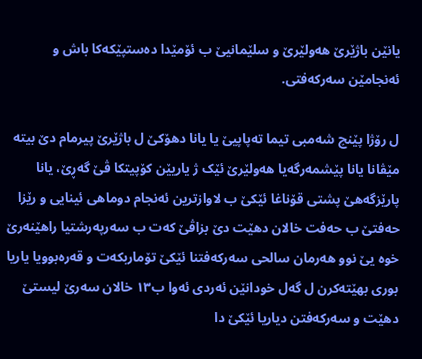یانێن باژێرێ ھەولێرێ و سلێمانیێ ب ئۆمێدا دەستپێکەکا باش و ئەنجامێن سەرکەفتی.

ل رۆژا پێنچ شەمبی تیما تەپاپیێ یا یانا دھۆکێ ل باژێرێ پیرمام دێ بیتە مێڤانا یانا پێشمەرگەیا ھەولێرێ ئێک ژ یاریێن کۆپیتکا ڤێ گەڕێ، یانا پارێزگەھێ پشتی قۆناغا ئێکێ ب لاوازترین ئەنجام دوماھی ئینایی و رێزا حەفتێ ب حەفت خالان دھێت دێ بزاڤێ کەت ب سەرپەرشتیا راھێنەرێ خوە یێ نوو ھەرمان سالحی سەرکەفتنا ئێکێ تۆماربکەت و قەرەبوویا یاریا بوری بھێتەکرن ل گەل خودانێن ئەردی ئەوا ب١٣ خالان سەرێ لیستێ دھێت و سەرکەفتن دیاریا ئێکێ دا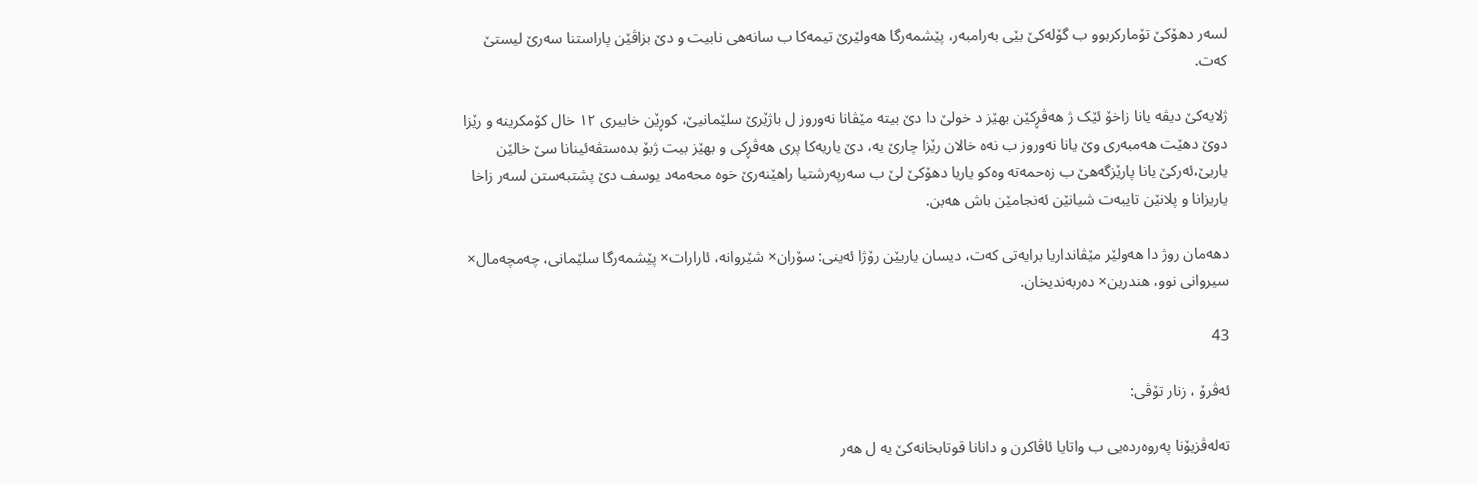لسەر دھۆکێ تۆمارکربوو ب گۆلەکێ بێی بەرامبەر، پێشمەرگا ھەولێرێ تیمەکا ب سانەھی نابیت و دێ بزاڤێن پاراستنا سەرێ لیستێ کەت.

ژلایەکێ دیڤە یانا زاخۆ ئێک ژ ھەڤڕکێن بھێز د خولێ دا دێ بیتە مێڤانا نەوروز ل باژێرێ سلێمانیێ، کوڕێن خابیری ١٢ خال کۆمکرینە و رێزا دوێ دھێت ھەمبەری وێ یانا نەوروز ب نەە خالان رێزا چارێ یە، دێ یاریەکا پری ھەڤڕکی و بھێز بیت ژبۆ بدەستڤەئینانا سێ خالێن یاریێ،ئەرکێ یانا پارێزگەھێ ب زەحمەتە وەکو یاریا دھۆکێ لێ ب سەرپەرشتیا راھێنەرێ خوە محەمەد یوسف دێ پشتبەستن لسەر زاخا یاریزانا و پلانێن تایبەت شیانێن ئەنجامێن باش ھەبن.

دھەمان روژ دا ھەولێر مێڤانداریا برایەتی کەت، دیسان یاریێن رۆژا ئەینی: سۆران× شێروانە، ئارارات× پێشمەرگا سلێمانی، چەمچەمال× سیروانی نوو، ھندرین× دەربەندیخان.

43

ئەڤرۆ ، زنار تۆڤی:

تەلەڤزیۆنا پەروەردەیی ب واتایا ئاڤاکرن و دانانا قوتابخانەکێ یە ل ھەر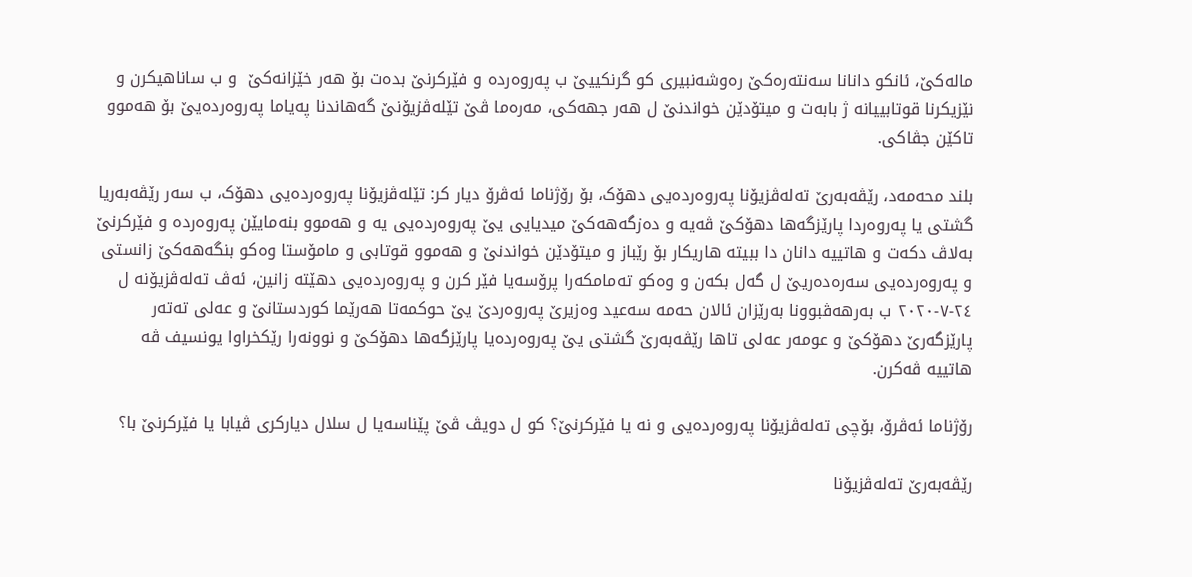مالەکێ، ئانکو دانانا سەنتەرەکێ رەوشەنبیری کو گرنکییێ ب پەروەردە و فێرکرنێ بدەت بۆ ھەر خێزانەکێ  و ب ساناھیکرن و نێزیکرنا قوتابییانە ژ بابەت و میتۆدێن خواندنێ ل ھەر جھەکی، مەرەما ڤێ تێلەڤزیۆنێ گەھاندنا پەیاما پەروەردەیێ بۆ ھەموو تاکێن جڤاکی.

بلند محەمەد، رێڤەبەرێ تەلەڤزیۆنا پەروەردەیی دھۆک، بۆ رۆژناما ئەڤرۆ دیار کر: تێلەڤزیۆنا پەروەردەیی دھۆک، ب سەر رێڤەبەریا گشتی یا پەروەردا پارێزگەھا دھۆکێ ڤەیە و دەزگەھەکێ میدیایی یێ پەروەردەیی یە و ھەموو بنەمایێن پەروەردە و فێرکرنێ بەلاڤ دکەت و ھاتییە دانان دا ببیتە ھاریکار بۆ رێباز و میتۆدێن خواندنێ و ھەموو قوتابی و مامۆستا وەکو بنگەھەکێ زانستی و پەروەردەیی سەرەدەریێ ل گەل بکەن و وەکو تەمامکەرا پرۆسەیا فێر کرن و پەروەردەیی دھێتە زانین، ئەڤ تەلەڤزیۆنە ل ٢٤-٧-٢٠٢٠ ب بەرھەڤبوونا بەرێزان ئالان حەمە سەعید وەزیرێ پەروەردێ یێ حوکمەتا ھەرێما کوردستانێ و عەلی تەتەر پارێزگەرێ دھۆکێ و عومەر عەلی تاھا رێڤەبەرێ گشتی یێ پەروەردەیا پارێزگەھا دھۆکێ و نوونەرا رێکخراوا یونسیف ڤە ھاتییە ڤەکرن.

رۆژناما ئەڤرۆ، بۆچی تەلەڤزیۆنا پەروەردەیی و نە یا فێرکرنێ؟ کو ل دویڤ ڤێ پێناسەیا ل سلال دیارکری ڤیابا یا فێرکرنێ با؟

رێڤەبەرێ تەلەڤزیۆنا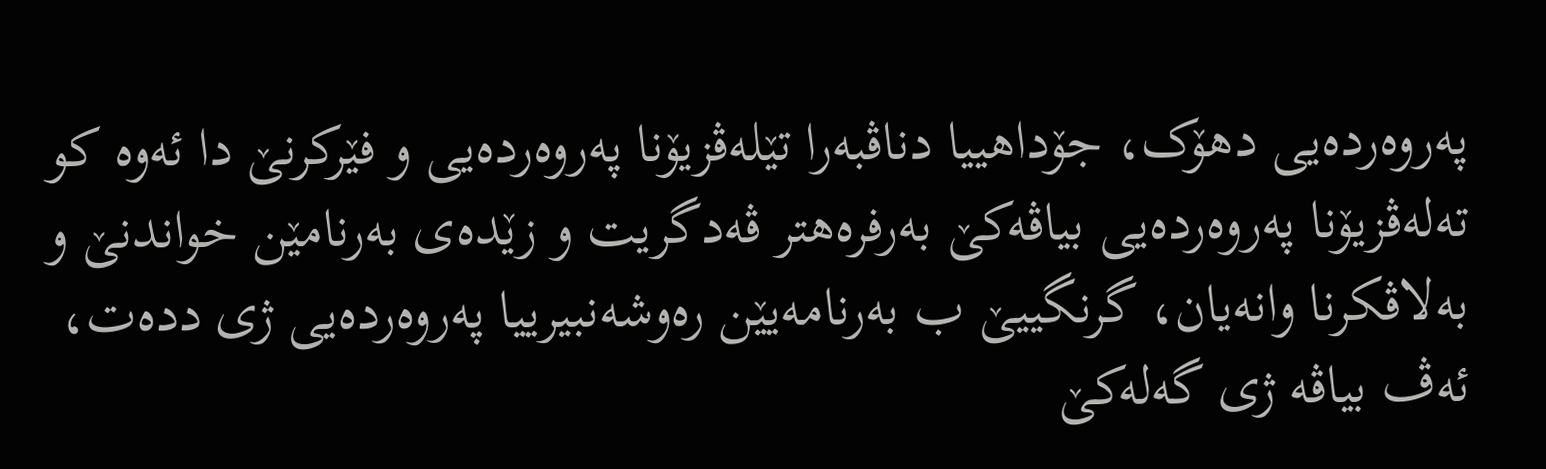پەروەردەیی دھۆک، جۆداھییا دناڤبەرا تێلەڤزیۆنا پەروەردەیی و فێرکرنێ دا ئەوە کو تەلەڤزیۆنا پەروەردەیی بیاڤەکێ بەرفرەھتر ڤەدگریت و زێدەی بەرنامێن خواندنێ و بەلاڤکرنا وانەیان، گرنگییێ ب بەرنامەیێن رەوشەنبیرییا پەروەردەیی ژی ددەت، ئەڤ بیاڤە ژی گەلەکێ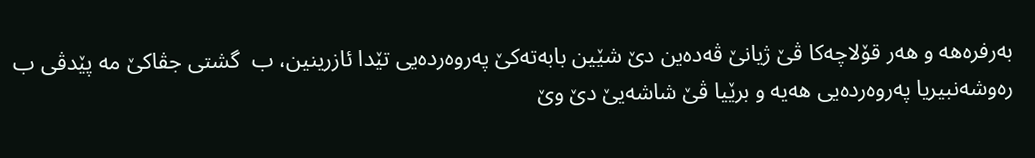بەرفرەھە و ھەر قۆلاچەکا ڤێ ژیانێ ڤەدەین دێ شێین بابەتەکێ پەروەردەیی تێدا ئازرینین، ب  گشتی جڤاکێ مە پێدڤی ب رەوشەنبیریا پەروەردەیی ھەیە و برێیا ڤێ شاشەیێ دێ وێ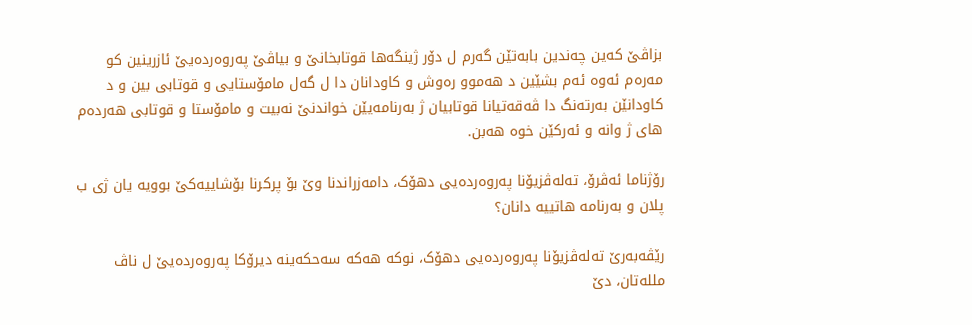بزاڤێ کەین چەندین بابەتێن گەرم ل دۆر ژینگەھا قوتابخانێ و بیاڤێ پەروەردەیێ ئازرینین کو مەرەم ئەوە ئەم بشێین د ھەموو رەوش و کاودانان دا ل گەل مامۆستایی و قوتابی بین و د کاودانێن بەرتەنگ دا ڤەقەتیانا قوتابیان ژ بەرنامەیێن خواندنێ نەبیت و مامۆستا و قوتابی ھەردەم ھای ژ وانە و ئەرکێن خوە ھەبن.

رۆژناما ئەڤرۆ، تەلەڤزیۆنا پەروەردەیی دھۆک، دامەزراندنا وێ بۆ پرکرنا بۆشاییەکێ بوویە یان ژی ب پلان و بەرنامە ھاتییە دانان؟

رێڤەبەرێ تەلەڤزیۆنا پەروەردەیی دھۆک، نوکە ھەکە سەحکەینە دیرۆکا پەروەردەیێ ل ناڤ مللەتان، دێ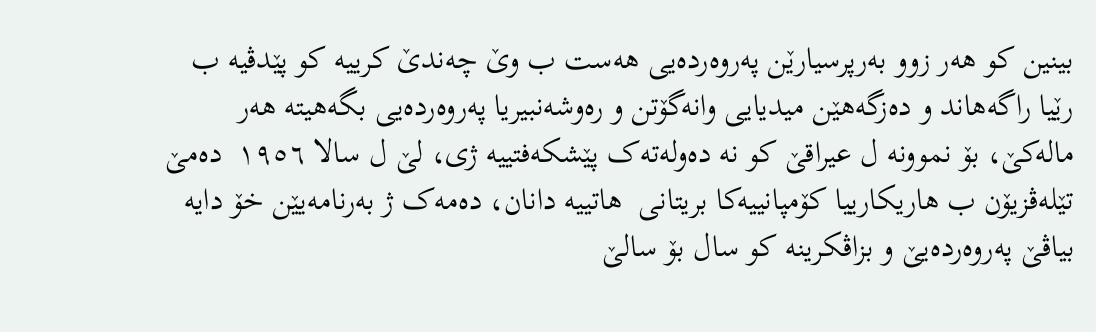بینین کو ھەر زوو بەرپرسیارێن پەروەردەیی ھەست ب وێ چەندێ کرییە کو پێدڤیە ب رێیا راگەھاند و دەزگەھێن میدیایی وانەگۆتن و رەوشەنبیریا پەروەردەیی بگەھیتە ھەر مالەکێ، بۆ نموونە ل عیراقێ کو نە دەولەتەک پێشکەفتییە ژی، لێ ل سالا ١٩٥٦  دەمێ تێلەڤزیۆن ب ھاریکارییا کۆمپانییەکا بریتانی  ھاتییە دانان، دەمەک ژ بەرنامەیێن خۆ دایە بیاڤێ پەروەردەیێ و بزاڤکرینە کو سال بۆ سالێ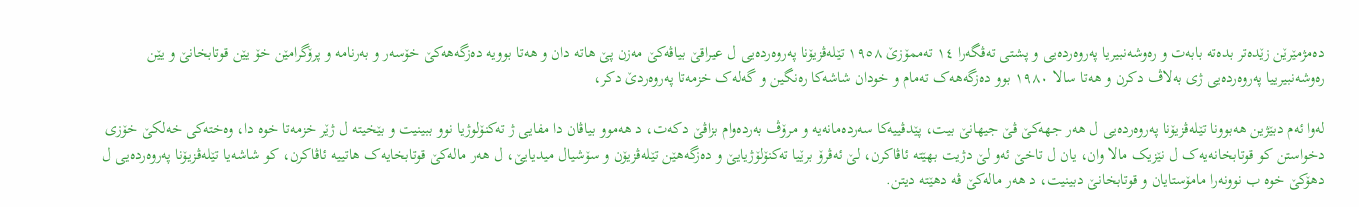دەمژمێرێن زێدەتر بدەتە بابەت و رەوشەنبیریا پەروەردەیی و پشتی تەڤگەرا ١٤ تەممۆزێ ١٩٥٨ تێلەڤزیۆنا پەروەردەیی ل عیراقێ بیاڤەکێ مەزن پێ ھاتە دان و ھەتا بوویە دەزگەھەکێ خۆسەر و بەرنامە و پرۆگرامێن خۆ یێن قوتابخانێ و یێن رەوشەنبیرییا پەروەردەیی ژی بەلاڤ دکرن و ھەتا سالا ١٩٨٠ بوو دەزگەھەک تەمام و خودان شاشەکا رەنگین و گەلەک خزمەتا پەروەردێ دکر،

لەوا ئەم دبێژین ھەبوونا تێلەڤزیۆنا پەروەردەیی ل ھەر جھەکێ ڤێ جیھانێ بیت، پێدڤییەکا سەردەمانەیە و مرۆڤ بەردەوام بزاڤێ دکەت، د ھەموو بیاڤان دا مفایی ژ تەکنۆلوژیا نوو ببینیت و بێخیتە ل ژێر خزمەتا خوە دا، وەختەکی خەلکێ خۆزی دخواستن کو قوتابخانەیەک ل نێزیک مالا وان، یان ل تاخێ ئەو لێ دژیت بھێتە ئاڤاکرن، لێ ئەڤرۆ برێیا تەکنۆلۆژیایێ و دەزگەھێن تێلەڤزیۆن و سۆشیال میدیایێ، ل ھەر مالەکێ قوتابخایەک ھاتییە ئاڤاکرن، کو شاشەیا تێلەڤزیۆنا پەروەردەیی ل دھۆکێ خوە ب نوونەرا مامۆستایان و قوتابخانێ دبینیت، د ھەر مالەکێ ڤە دھێتە دیتن.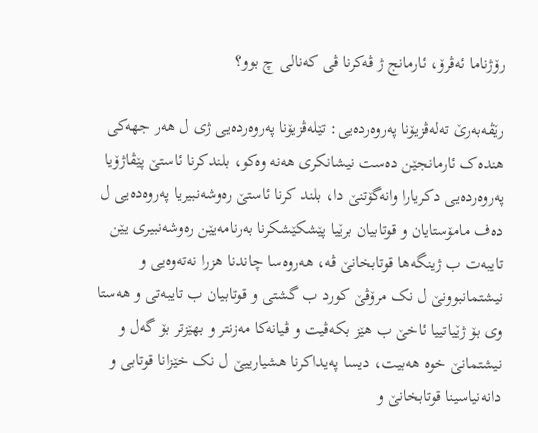رۆژناما ئەڤرۆ، ئارمانج ژ ڤەکرنا ڤی کەنالی چ بوو؟

رێڤەبەرێ تەلەڤزیۆنا پەروەردەیی: تێلەڤزیۆنا پەروەردەیی ژی ل ھەر جھەکی ھندەک ئارمانجێن دەست نیشانکری ھەنە وەکو، بلندکرنا ئاستێ پێڤاژۆیا پەروەردەیی دکریارا وانەگۆتنێ دا، بلند کرنا ئاستێ رەوشەنبیریا پەروەدەیی ل دەف مامۆستایان و قوتابیان برێیا پێشکێشکرنا بەرنامەیێن رەوشەنبیری یێن تایبەت ب ژینگەھا قوتابخانێ ڤە، ھەروەسا چاندنا ھزرا نەتەوەیی و نیشتمانبوونێ ل نک مرۆڤێ کورد ب گشتی و قوتابیان ب تایبەتی و ھەستا وی بۆ ژێیاتییا ئاخێ ب ھێز بکەڤیت و ڤیانەکا مەزنتر و بھێزتر بۆ گەل و نیشتمانێ خوە ھەبیت، دیسا پەیداکرنا ھشیارییێ ل نک خێزانا قوتابی و دانەنیاسینا قوتابخانێ و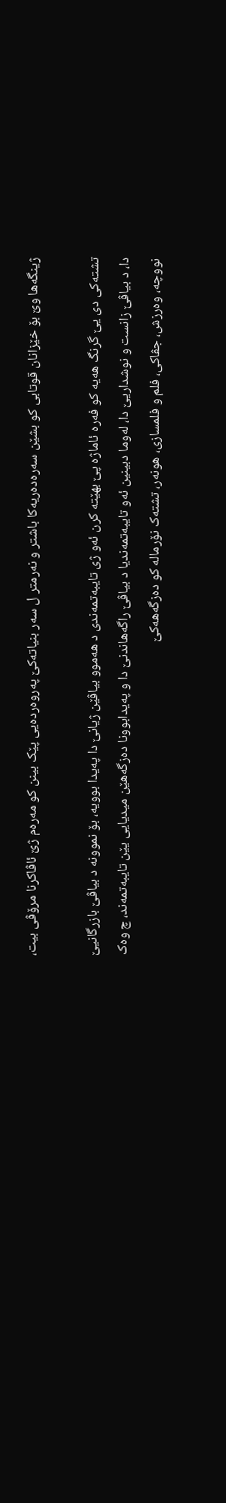ژینگەھا وێ بۆ خێزانان قوتابی کو بشێن سەرەدەریەکا باشتر و نەرمتر ل سەر بنیاتەکێ پەروەردەیی پێک بینن کو مەرەم ژێ ئاڤاکرنا مرۆڤی بیت،

تشتەکی دی یێ گرنگ ھەیە کو فەرە ئاماژە پێ بھێتە کرن ئەو ژی تایبەتمەندی د ھەموو بیاڤێن ژیانێ دا پەیدا بوویە، بۆ نموونە د بیاڤێ بازرگانیێ دا، د بیاڤێ زانست و نوشداریێ دا، لەوما دبینین ئەو تایبەتمەندیا د بیاڤێ راگەھاندنێ دا و پەیدابوونا دەزگەھێن میدیایی یێن تایبەتمەند، چ وەک نووچە، وەرزش، جڤاکی، فلم و فلمسازی، ھونەر، تشتەک نۆرمالە کو دەزگەھەکێ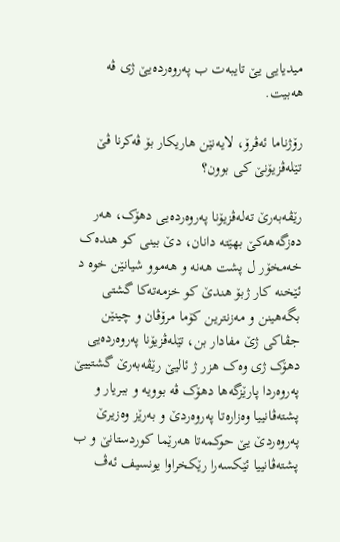میدیایی یێ تایبەت ب پەروەردەیێ ژی ڤە ھەبیت.

رۆژناما ئەڤرۆ، لایەنێن ھاریکار بۆ ڤەکرنا ڤێ تێلەڤزیۆنێ کی بوون؟

رێڤەبەرێ تەلەڤزیۆنا پەروەردەیی دھۆک، ھەر دەزگەھەکێ بھێتە دانان، دێ بینی کو ھندەک خەمخۆر ل پشت ھەنە و ھەموو شیانێن خوە د ئێخنە کار ژبۆ ھندێ کو خزمەتەکا گشتی بگەھینن و مەزنترین کۆما مرۆڤان و چینێن جڤاکی ژێ مفادار بن، تێلەڤزیۆنا پەروەردەیی دھۆک ژی وەک ھزر ژ ئالیێ رێڤەبەرێ گشتییێ پەروەردا پارێزگەھا دھۆک ڤە بوویە و ببریار و پشتەڤانییا وەزارەتا پەروەردێ و بەرێز وەزیرێ پەروەردێ یێ حوکمەتا ھەرێما کوردستانێ و ب پشتەڤانییا ئێکسەرا رێکخراوا یونسیف ئەڤ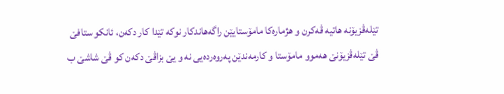تێلەڤزیۆنە ھاتیە ڤەکرن و ھژمارەکا مامۆستایێن راگەھاندکار نوکە تێدا کار دکەن، ئانکو ستافێ ڤێ تێلەڤزیۆنێ ھەموو مامۆستا و کارمەندێن پەروەردەیی نە و یێ بزاڤێ دکەن کو ڤێ شاشێ ب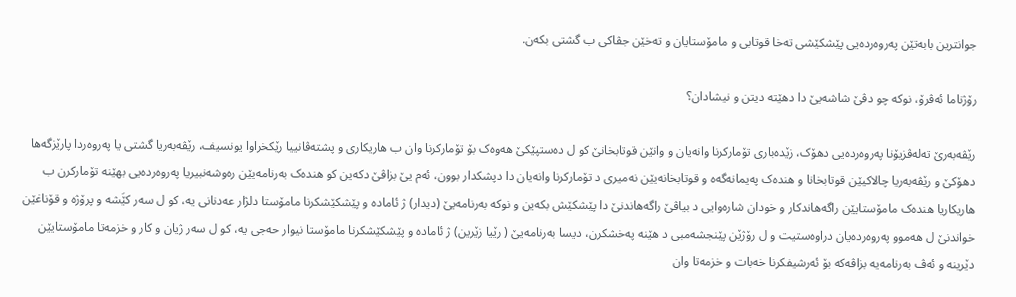جوانترین بابەتێن پەروەردەیی پێشکێشی تەخا قوتابی و مامۆستایان و تەخێن جڤاکی ب گشتی بکەن.

رۆژناما ئەڤرۆ، نوکە چو دڤێ شاشەیێ دا دھێتە دیتن و نیشادان؟

رێڤەبەرێ تەلەڤزیۆنا پەروەردەیی دھۆک، زێدەباری تۆمارکرنا وانەیان و وانێن قوتابخانێ کو ل دەستپێکێ ھەوەک بۆ تۆمارکرنا وان ب ھاریکاری و پشتەڤانییا رێکخراوا یونسیف، رێڤەبەریا گشتی یا پەروەردا پارێزگەھا دھۆکێ و رێڤەبەریا چالاکیێن قوتابخانا و ھندەک پەیمانەگەە و قوتابخانەیێن نەمیری د تۆمارکرنا وانەیان دا دپشکدار بوون، ئەم یێ بزاڤێ دکەین کو ھندەک بەرنامەیێن رەوشەنبیریا پەروەردەیی بھێنە تۆمارکرن ب ھاریکاریا ھندەک مامۆستایێن راگەھاندکار و خودان شارەوایی د بیاڤێ راگەھاندنێ دا پێشکێش بکەین و نوکە بەرنامەیێ (دیدار) ژ ئامادە و پێشکێشکرنا مامۆستا دلژار عەدنانی یە، کو ل سەر کێَشە و پرۆژە و قۆناغێن خواندنێ ل ھەموو پەروەردەیان دراوەستیت و ل رۆژێن پێنجشەمبی د ھێنە پەخشکرن، دیسا بەرنامەیێ ( رێیا زێرین) ژ ئامادە و پێشکێشکرنا مامۆستا نیوار حەجی یە، کو ل سەر ژیان و کار و خزمەتا مامۆستایێن دێرینە و ئەڤ بەرنامەیە بزاڤەکە بۆ ئەرشیفکرنا خەبات و خزمەتا وان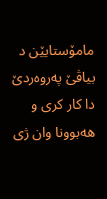مامۆستایێن د بیاڤێ پەروەردێ دا کار کری و ھەبوونا وان ژی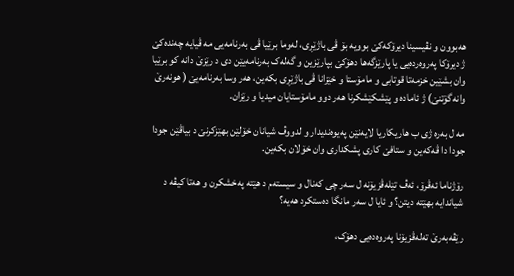ھەبوون و نڤیسینا دیرۆکەکێ بوویە بۆ ڤی باژێڕی، لەوما برێیا ڤی بەرنامەیی مە ڤیایە چەندەکێ ژ دیرۆکا پەروەردەیی یا پارێزگەھا دھۆکێ بپارێزین و گەلەک بەرنامەیێن دی د رێزێ دانە کو برێیا وان بشێین خزمەتا قوتابی و مامۆستا و خێزانا ڤی باژێڕی بکەین، ھەر وسا بەرنامەیێ ( ھونەرێ وانەگۆتنێ) ژ ئامادە و پێشکێشکرنا ھەر دوو مامۆستایان میدیا و رێزان.

مە ل بەرە ژی ب ھاریکاریا لایەنێن پەیوەندیدار و لدووڤ شیانان خۆلێن بھێزکرنێ د بیاڤێن جودا جودا دا ڤەکەین و ستافێ کاری پشکداری وان خۆلان بکەین.

رۆژناما ئەڤرۆ، ئەڤ تێلەڤزیۆنە ل سەر چی کەنال و سیستەم د ھێتە پەخشکرن و ھەتا کیڤە د شیاندایە بھێتە دیتن؟ و ئایا ل سەر مانگا دەستکرد ھەیە؟

رێڤەبەرێ تەلەڤزیۆنا پەروەدەیی دھۆک،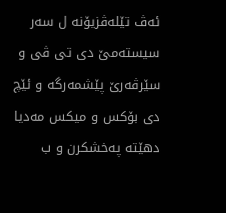ئەڤ تێلەڤزیۆنە ل سەر سیستەمێ دی تی ڤی و سێرڤەرێ پێشمەرگە و ئێچ دی بۆکس و میکس مەدیا دھێتە پەخشکرن و ب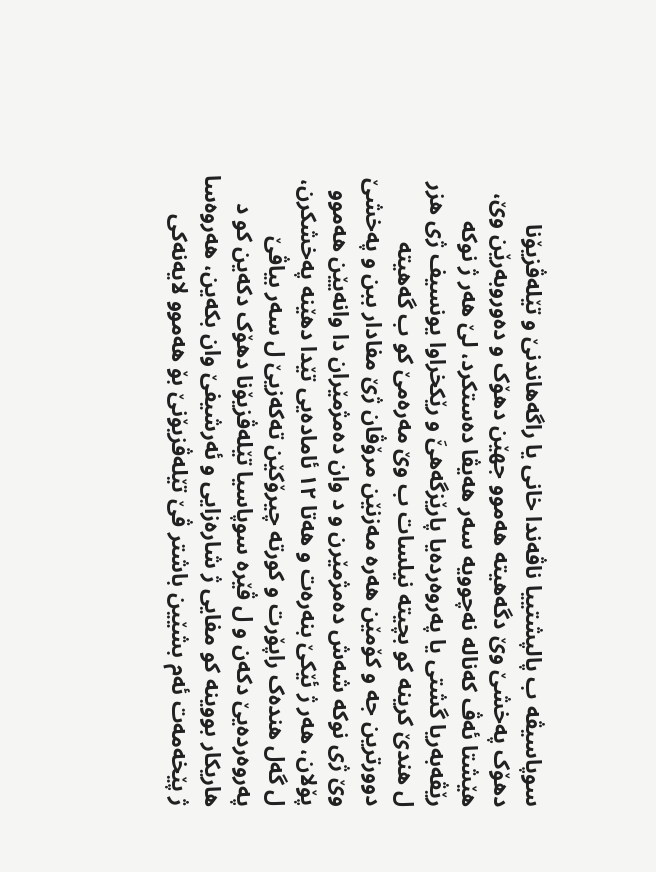سوپاسیڤە ب پالپشتییا ناڤەندا خانی یا راگەھاندنێ و تێلەڤزیۆنا دھۆک پەخشێ وێ دگەھیتە ھەموو جھێن دھۆک و دەوروبەرێن وێ، ھێشتا ئەڤ کەنالە نەچوویە سەر ھەیڤا دەستکرد، لێ ھەر ژ نوکە رێڤەبەریا گشتی یا پەروەردەیا پارێزگەھێَ و رێکخراوا یونسیف ژی ھزر ل ھندێ کرینە کو بچیتە نیلسات ب وێ مەرەمێ کو ب گەھیتە دوورترین جە و کۆمێن ھەرە مەزنێن مرۆڤان ژێ مفادار ببن و پەخشێ وێ ژی نوکە شەش دەمژمێرن و د وان دەمژمێران دا وانەیێن ھەموو پۆلان، ھەر ژ ئێکێ بنەرەت و ھەتا ١٢ ئامادەیی تێدا دھێنە پەخشکرن، ل گەل ھندەک راپۆرت و کورتە چیرۆکێن تەکەزیێ ل سەر بیاڤێ پەروەردەیێ دکەن و ل ڤێرە سوپاسیا تێلەڤزیۆنا دھۆک دکەین کو د ھاریکار بووینە کو مفایی ژ شارەزایی و ئەرشیفێ وان بکەین، ھەروەسا ژ پێخەمەت ئەم بشێین باشتر ڤێ تێلەڤزیۆنێ بۆ ھەموو لایەنەکی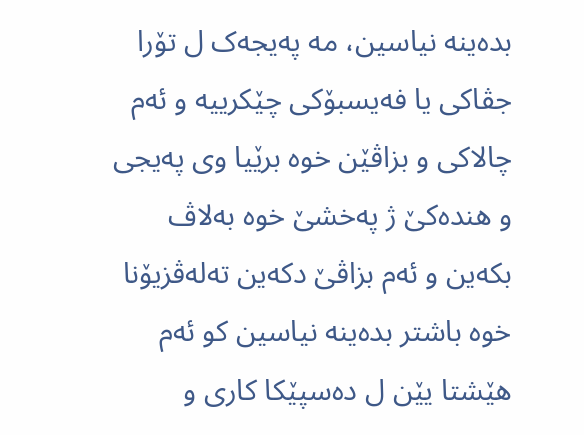بدەینە نیاسین، مە پەیجەک ل تۆرا جڤاکی یا فەیسبۆکی چێکرییە و ئەم چالاکی و بزاڤێن خوە برێیا وی پەیجی و ھندەکێ ژ پەخشێ خوە بەلاڤ بکەین و ئەم بزاڤێ دکەین تەلەڤزیۆنا خوە باشتر بدەینە نیاسین کو ئەم ھێشتا یێن ل دەسپێکا کاری و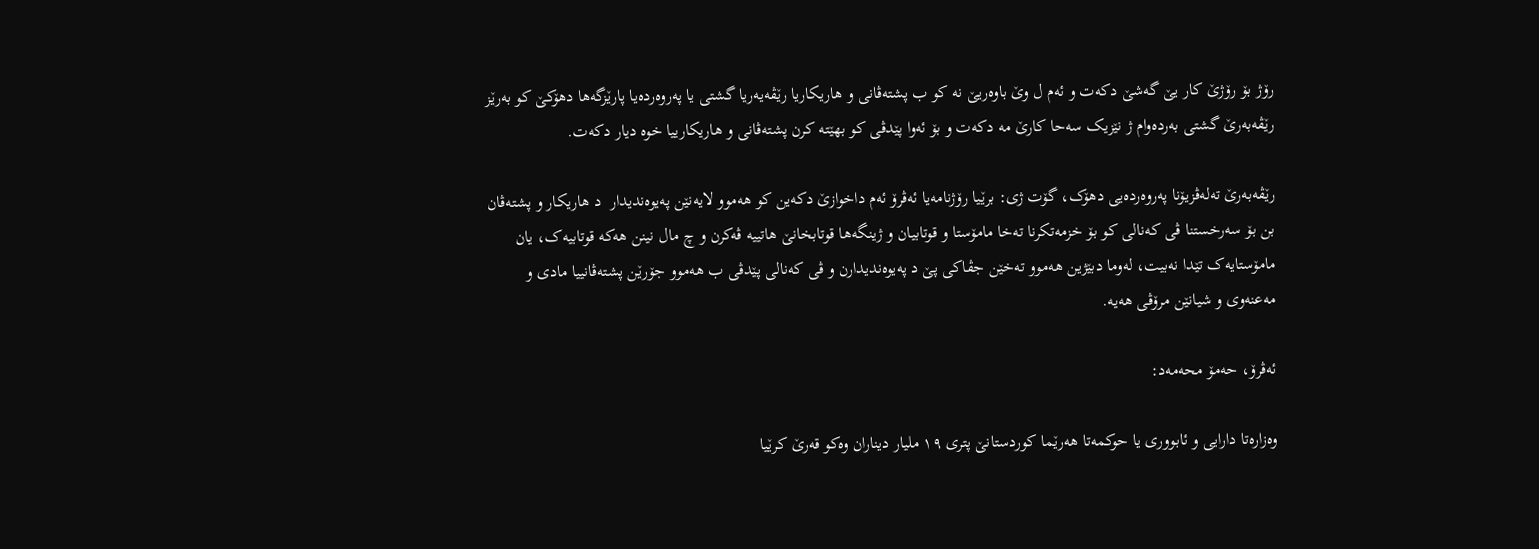رۆژ بۆ رۆژێ کار یێ گەشێ دکەت و ئەم ل وێ باوەریێ نە کو ب پشتەڤانی و ھاریکاریا رێڤەیەریا گشتی یا پەروەردەیا پارێزگەھا دھۆکێ کو بەرێز رێڤەبەرێ گشتی بەردەوام ژ نێزیک سەحا کارێ مە دکەت و بۆ ئەوا پێدڤی کو بھێتە کرن پشتەڤانی و ھاریکارییا خوە دیار دکەت.

رێڤەبەرێ تەلەڤزیۆنا پەروەردەیی دھۆک، گۆت ژی: برێیا رۆژنامەیا ئەڤرۆ ئەم داخوازێ دکەین کو ھەموو لایەنێن پەیوەندیدار  د ھاریکار و پشتەڤان بن بۆ سەرخستنا ڤی کەنالی کو بۆ خزمەتکرنا تەخا مامۆستا و قوتابیان و ژینگەھا قوتابخانێ ھاتییە ڤەکرن و چ مال نینن ھەکە قوتابیەک، یان مامۆستایەک تێدا نەبیت، لەوما دبێژین ھەموو تەخێن جڤاکی پێ د پەیوەندیدارن و ڤی کەنالی پێدڤی ب ھەموو جۆرێن پشتەڤانییا مادی و مەعنەوی و شیانێن مرۆڤی ھەیە.

ئەڤرۆ، حەمۆ محەمەد:

وەزارەتا دارایی و ئابووری یا حوکمەتا ھەرێما کوردستانێ پتری ١٩ ملیار دیناران وەکو قەرێ کرێیا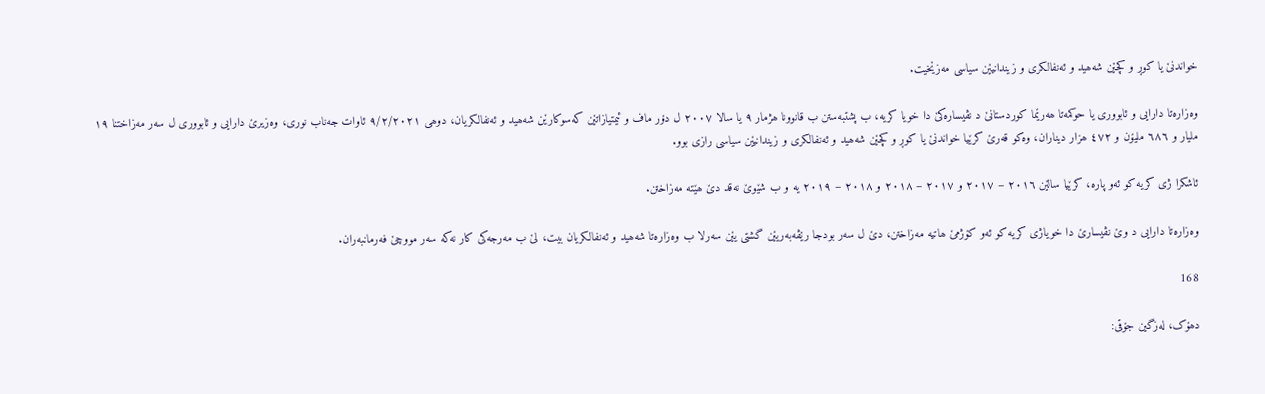خواندنێ یا کوڕ و کچێن شەھید و ئەنفالکری و زیندانیێن سیاسی مەزێخیت.

وەزارەتا دارایی و ئابووری یا حوکمەتا ھەرێما کوردستانێ د نڤیسارەکێ دا خویا کریە، ب پشتبەستن ب قانوونا ھژمار ٩ یا سالا ٢٠٠٧ ل دۆر ماف و ئیمتیازاتێن کەسوکارێن شەھید و ئەنفالکریان، دوھی ٩/٢/٢٠٢١ ئاوات جەناب نوری، وەزیرێ دارایی و ئابووری ل سەر مەزاختنا ١٩ ملیار و ٦٨٦ ملیۆن و ٤٧٢ ھزار دیناران، وەکو قەرێ کرێیا خواندنێ یا کوڕ و کچێن شەھید و ئەنفالکری و زیندانیێن سیاسی رازی بوو.

ئاشکرا ژی کریە کو ئەو پارە، کرێیا سالێن ٢٠١٦ – ٢٠١٧ و ٢٠١٧ – ٢٠١٨ و ٢٠١٨ – ٢٠١٩ یە و ب شێوێ نەقد دێ ھێتە مەزاختن.

وەزارەتا دارایی د وێ نڤیسارێ دا خویاژی کریە کو ئەو کۆژمێ ھاتیە مەزاختن، دێ ل سەر بودجا رێڤەبەریێن گشتی یێن سەرلا ب وەزارەتا شەھید و ئەنفالکریان بیت، لێ ب مەرجەکی کار نەکە سەر مووچێ فەرمانبەران.

168

دھۆک، لەزگین جۆقی: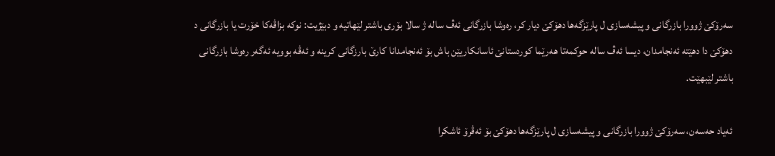سەرۆکێ ژوورا بازرگانی و پیشەسازی ل پارێزگەھا دھۆکێ دیار کر، رەوشا بازرگانی ئەڤ سالە ژ سالا بۆری باشتر لێھاتیە و دبێژیت: نوکە بزاڤەکا خۆرت یا بازرگانی د دھۆکێ دا دھێتە ئەنجامدان، دیسا ئەڤ سالە حوکمەتا ھەرێما کوردستانێ ئاسانکاریێن باش بۆ ئەنجامدانا کارێ بارزگانی کرینە و ئەڤە بوویە ئەگەر رەوشا بازرگانی باشتر لێبھێت.

ئەیاد حەسەن، سەرۆکێ ژوورا بازرگانی و پیشەسازی ل پارێزگەھا دھۆکێ بۆ ئەڤرۆ ئاشکرا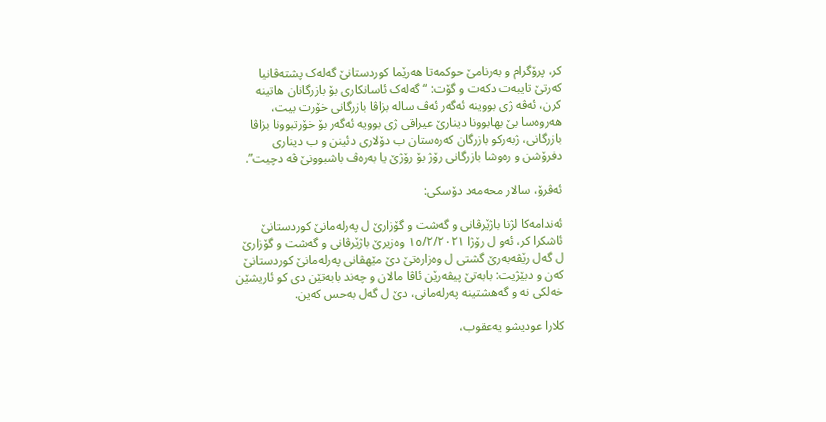کر، پرۆگرام و بەرنامێ حوکمەتا ھەرێما کوردستانێ گەلەک پشتەڤانیا کەرتێ تایبەت دکەت و گۆت: “گەلەک ئاسانکاری بۆ بازرگانان ھاتینە کرن، ئەڤە ژی بووینە ئەگەر ئەڤ سالە بزاڤا بازرگانی خۆرت بیت، ھەروەسا بێ بھابوونا دینارێ عیراقی ژی بوویە ئەگەر بۆ خۆرتبوونا بزاڤا بازرگانی، ژبەرکو بازرگان کەرەستان ب دۆلاری دئینن و ب دیناری دفرۆشن و رەوشا بازرگانی رۆژ بۆ رۆژێ یا بەرەڤ باشبوونێ ڤە دچیت”.

ئەڤرۆ، سالار محەمەد دۆسکی:

ئەندامەکا لژنا باژێرڤانی و گەشت و گۆزارێ ل پەرلەمانێ کوردستانێ ئاشکرا کر، ئەو ل رۆژا ١٥/٢/٢٠٢١ وەزیرێ باژێرڤانی و گەشت و گۆزارێ ل گەل رێڤەبەرێ گشتی ل وەزارەتێ دێ مێھڤانی پەرلەمانێ کوردستانێ کەن و دبێژیت: بابەتێ پیڤەرێن ئاڤا مالان و چەند بابەتێن دی کو ئاریشێن خەلکی نە و گەھشتینە پەرلەمانی، دێ ل گەل بەحس کەین.

کلارا عودیشو یەعقوب،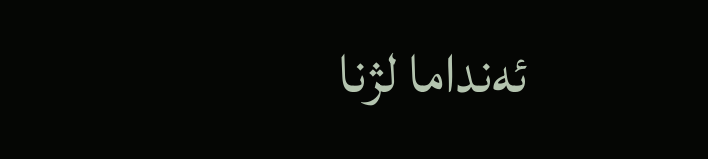ئەنداما لژنا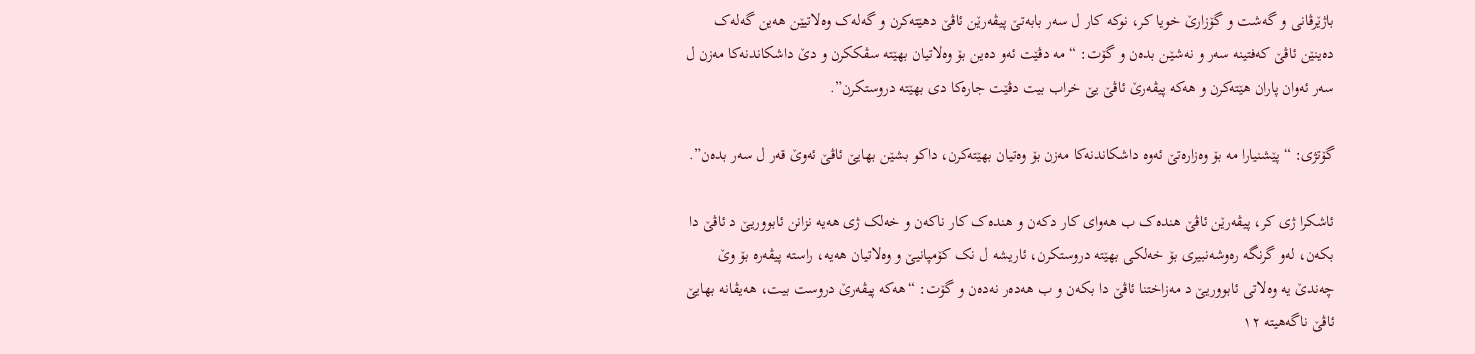باژێرڤانی و گەشت و گۆزارێ خویا کر، نوکە کار ل سەر بابەتێ پیڤەرێن ئاڤێ دھێتەکرن و گەلەک وەلاتیێن ھەین گەلەک دەینێن ئاڤێ کەفتینە سەر و نەشێـن بدەن و گۆت: “مە دڤێت ئەو دەین بۆ وەلاتیان بھێتە سڤککرن و دێ داشکاندنەکا مەزن ل سەر ئەوان پاران ھێتەکرن و ھەکە پیڤەرێ ئاڤێ یێ خراب بیت دڤێت جارەکا دی بھێتە دروستکرن”.

گۆتژی: “پێشنیارا مە بۆ وەزارەتێ ئەوە داشکاندنەکا مەزن بۆ وەتیان بھێتەکرن، داکو بشێن بھایێ ئاڤێ ئەوێ قەر ل سەر بدەن”.

ئاشکرا ژی کر، پیڤەرێن ئاڤێ ھندەک ب ھەوای کار دکەن و ھندەک کار ناکەن و خەلک ژی ھەیە نزانن ئابووریێ د ئاڤێ دا بکەن، لەو گرنگە رەوشەنبیری بۆ خەلکی بھێتە دروستکرن، ئاریشە ل نک کۆمپانیێ و وەلاتیان ھەیە، راستە پیڤەرە بۆ وێ چەندێ یە وەلاتی ئابووریێ د مەزاختنا ئاڤێ دا بکەن و ب ھەدەر نەدەن و گۆت: “ھەکە پیڤەرێ دروست بیت، ھەیڤانە بھایێ ئاڤێ ناگەھیتە ١٢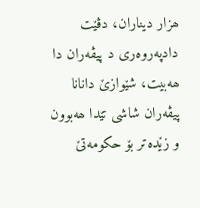ھزار دیناران، دڤێت دادپەروەری د پیڤەران دا ھەبیت، شێوازێ دانانا پیڤەران شاشی تێدا ھەبوون و زێدەتر بۆ حکومەتێ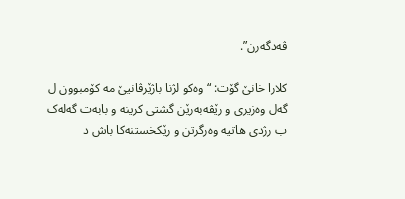ڤەدگەرن”.

کلارا خانێ گۆت: “وەکو لژنا باژێرڤانیێ مە کۆمبوون ل گەل وەزیری و رێڤەبەرێن گشتی کرینە و بابەت گەلەک ب رژدی ھاتیە وەرگرتن و رێکخستنەکا باش د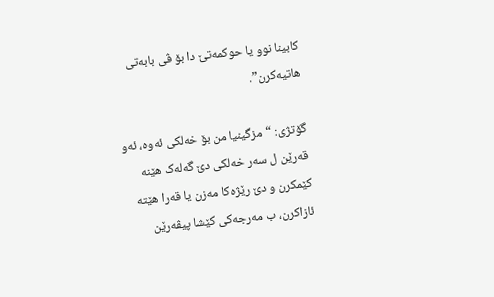کابینا نوو یا حوکمەتێ دا بۆ ڤی بابەتی ھاتیەکرن”.

گۆتژی: “مزگینیا من بۆ خەلکی ئەوە، ئەو قەرێن ل سەر خەلکی دێ گەلەک ھێنە کێمکرن و دێ رێژەکا مەزن یا قەرا ھێتە ئازاکرن، ب مەرجەکی کێشا پیڤەرێن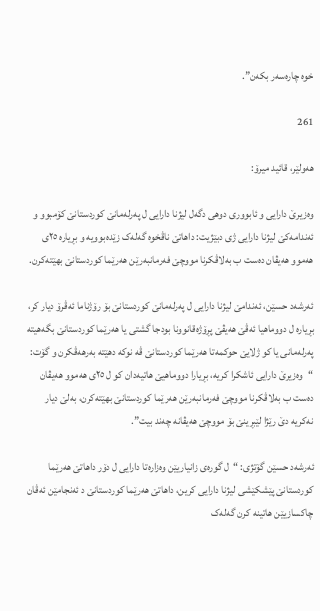خوە چارەسەر بکەن”.

261

ھەولێر، قائید میرۆ:

وەزیرێ دارایی و ئابووری دوھی دگەل لیژنا دارایی ل پەرلەمانێ کوردستانێ کۆمبوو و ئەندامەکێ لیژنا دارایی ژی دبێژیت: داھاتێ ناڤخوە گەلەک زێدەبوویە و بڕیارە ٢٥ی ھەموو ھەیڤان دەست ب بەلاڤکرنا مووچێ فەرمانبەرێن ھەرێما کوردستانێ بھێتەکرن.

ئەرشەد حسێن، ئەندامێ لیژنا دارایی ل پەرلەمانێ کوردستانێ بۆ رۆژناما ئەڤرۆ دیار کر، بڕیارە ل دووماھیا ئەڤێ ھەیڤێ پڕۆژەقانوونا بودجا گشتی یا ھەرێما کوردستانێ بگەھیتە پەرلەمانی یا کو ژلایێ حوکمەتا ھەرێما کوردستانێ ڤە نوکە دھێتە بەرھەڤکرن و گۆت: “وەزیرێ دارایی ئاشکرا کریە، بڕیارا دووماھیێ ھاتیەدان کو ل ٢٥ی ھەموو ھەیڤان دەست ب بەلاڤکرنا مووچێ فەرمانبەرێن ھەرێما کوردستانێ بھێتەکرن، بەلێ دیار نەکریە دێ رێژا لێبڕینێ بۆ مووچێ ھەیڤانە چەند بیت”.

ئەرشەد حسێن گۆتژی: “ل گورەی زانیاریێن وەزارەتا دارایی ل دۆر داھاتێ ھەرێما کوردستانێ پێشکێشی لیژنا دارایی کرین، داھاتێ ھەرێما کوردستانێ د ئەنجامێن ئەڤان چاکسازیێن ھاتینە کرن گەلەک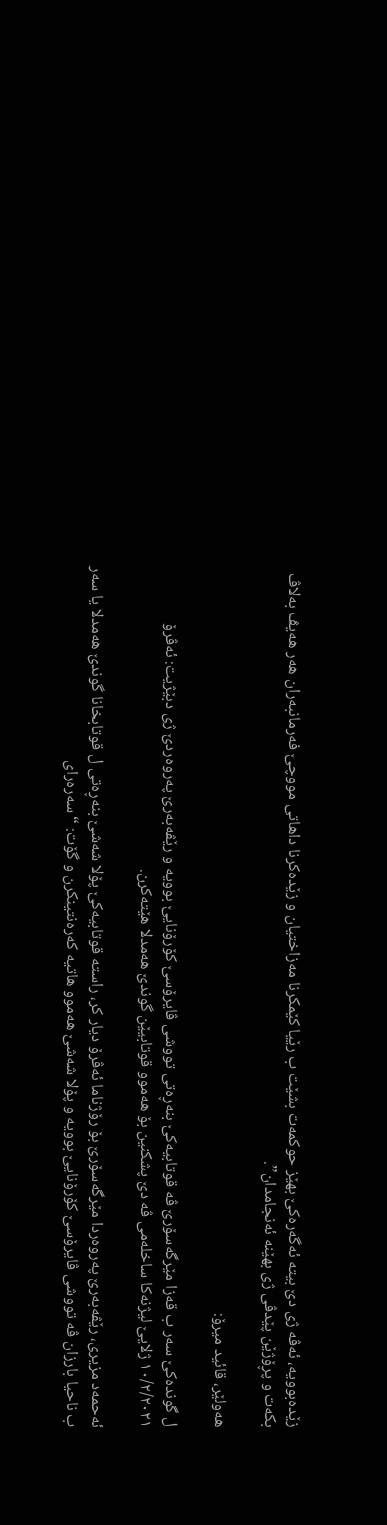زێدەبوویە، ئەڤە ژی دێ بیتە ئەگەرەکێ بھێز حوکمەت بشێت ب رێیا کێمکرنا مەزاختیان و زێدەکرنا داھاتی مووچێ فەرمانبەران ھەر ھەیڤ بەلاڤ بکەت و پڕۆژێن پێدڤی ژی بھێنە ئەنجامدان”.

ھەولێر، قائید میرۆ:

ل گوندەکێ سەر ب قەزا مێرگەسۆرێ ڤە قوتابیەکێ بنەڕەتی تووشی ڤایرۆسێ کۆرۆنایێ بوویە و رێڤەبەرێ پەروەردێ ژی دبێژیت: ئەڤرۆ ١٠/٢/٢٠٢١ ژلایێ لیژنەکا ساخلەمی ڤە دێ پشکنین بۆ ھەموو قوتابیێن گوندێ ھەمدلا ھێتەکرن.

ئەحمەد مزیری، رێڤەبەرێ پەروەردا مێرگەسۆرێ بۆ رۆژناما ئەڤرۆ دیار کر، راستە قوتابیەکێ پۆلا شەشێ بنەڕەتی ل قوتابخانا گوندێ ھەمدلا یا سەر ب ناحیا بارزان ڤە تووشی ڤایرۆسێ کۆرۆنایێ بوویە و پۆلا شەشێ ھەموو ھاتیە کەرەنتینکرن و گۆت: “سەرەرای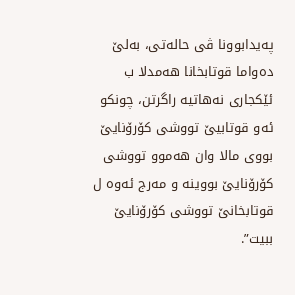پەیدابوونا ڤی حالەتی، بەلێ دەواما قوتابخانا ھەمدلا ب ئێکجاری نەھاتیە راگرتن، چونکو ئەو قوتابیێ تووشی کۆرۆنایێ بووی مالا وان ھەموو تووشی کۆرۆنایێ بووینە و مەرج ئەوە ل قوتابخانێ تووشی کۆرۆنایێ ببیت”.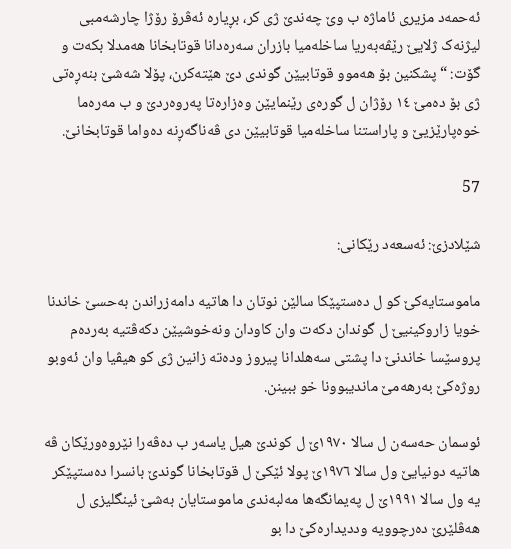ئەحمەد مزیری ئاماژە ب وێ چەندێ ژی کر، بڕیارە ئەڤرۆ رۆژا چارشەمبی لیژنەک ژلایێ رێڤەبەریا ساخلەمیا بازران سەرەدانا قوتابخانا ھەمدلا بکەت و گۆت: “پشکنین بۆ ھەموو قوتابیێن گوندی دێ ھێتەکرن، پۆلا شەشێ بنەڕەتی ژی بۆ دەمێ ١٤ رۆژان ل گورەی رێنمایێن وەزارەتا پەروەردێ و ب مەرەما خوەپارێزیێ و پاراستنا ساخلەمیا قوتابیێن دی ڤەناگەڕنە دەواما قوتابخانێ.

57

شێلادزێ: ئەسعەد رێکانی:

ماموستایەکێ کو ل دەستپێکا سالێن نوتان دا ھاتیە دامەزراندن بەحسێ خاندنا خویا زاروکینیێ ل گوندان دکەت وان کاودان ونەخوشیێن دکەڤتیە بەردەم پروسێسا خاندنێ دا پشتی سەھلدانا پیروز ودەتە زانین ژی کو ھیڤیا وان ئەوبو روژەکێ بەرھەمێ ماندیبوونا خو ببینن.

ئوسمان حەسەن ل سالا ١٩٧٠ێ ل کوندێ ھیل یاسەر ب دەڤەرا نێروەورێکان ڤە ھاتیە دونیایێ ول سالا ١٩٧٦ێ پولا ئێکێ ل قوتابخانا گوندێ بانسرا دەستپێکر یە ول سالا ١٩٩١ێ ل پەیمانگەھا مەلبەندی ماموستایان بەشێ ئینگلیزی ل ھەڤلێرێ دەرچوویە وددیدارەکێ دا بو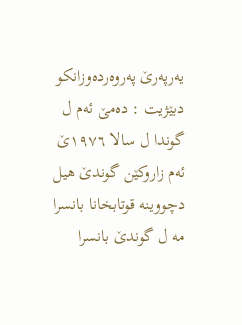یەرپەرێ پەروەردەوزانکو دبێژیت : دەمێ ئەم ل گوندا ل سالا ١٩٧٦ێ ئەم زاروکێن گوندێ ھیل دچووینە قوتابخانا بانسرا مە ل گوندێ بانسرا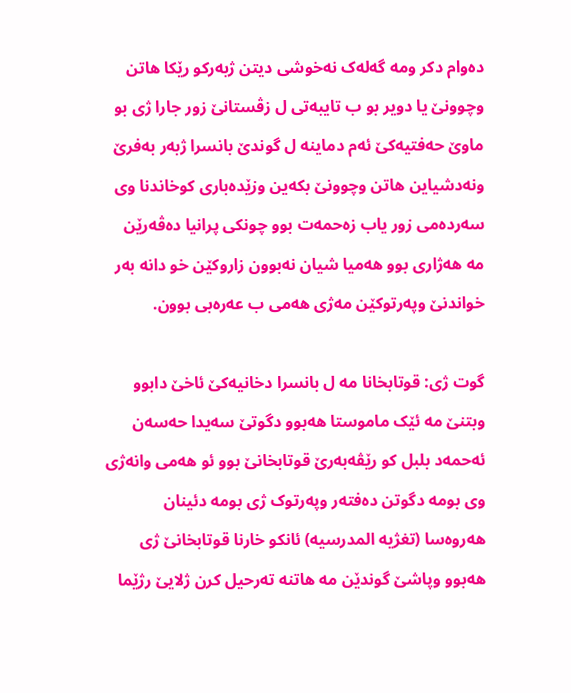دەوام دکر ومە گەلەک نەخوشی دیتن ژبەرکو رێکا ھاتن وچوونێ یا دویر بو ب تایبەتی ل زڤستانێ زور جارا ژی بو ماوێ حەفتیەکێ ئەم دماینە ل گوندێ بانسرا ژبەر بەفرێ ونەدشیاین ھاتن وچوونێ بکەین وزێدەباری کوخاندنا وی سەردەمی زور یاب زەحمەت بوو چونکی پرانیا دەڤەرێن مە ھەژاری بوو ھەمیا شیان نەبوون زاروکێن خو دانە بەر خواندنێ وپەرتوکێن مەژی ھەمی ب عەرەبی بوون.

گوت ژی: قوتابخانا مە ل بانسرا دخانیەکێ ئاخێ دابوو وبتنێ مە ئێک ماموستا ھەبوو دگوتێ سەیدا حەسەن ئەحمەد بلبل کو رێڤەبەرێ قوتابخانێ بوو ئو ھەمی وانەژی وی بومە دگوتن دەفتەر وپەرتوک ژی بومە دئینان ھەروەسا (تغژیە المدرسیە) ئانکو خارنا قوتابخانێ ژی ھەبوو وپاشێ گوندێن مە ھاتنە تەرحیل کرن ژلایێ رژێما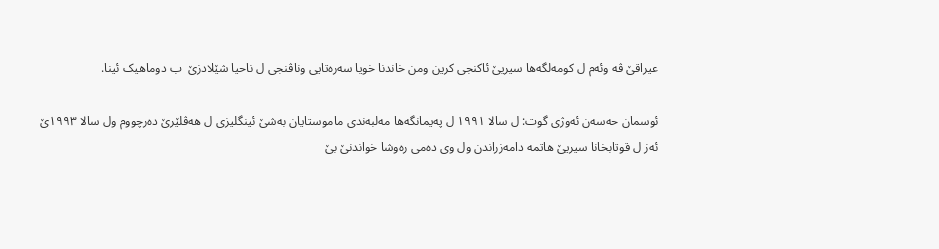عیراقێ ڤە وئەم ل کومەلگەھا سیریێ ئاکنجی کرین ومن خاندنا خویا سەرەتایی وناڤنجی ل ناحیا شێلادزێ  ب دوماھیک ئینا.

ئوسمان حەسەن ئەوژی گوت: ل سالا ١٩٩١ ل پەیمانگەھا مەلبەندی ماموستایان بەشێ ئینگلیزی ل ھەڤلێرێ دەرچووم ول سالا ١٩٩٣ێ ئەز ل قوتابخانا سیریێ ھاتمە دامەزراندن ول وی دەمی رەوشا خواندنێ بێ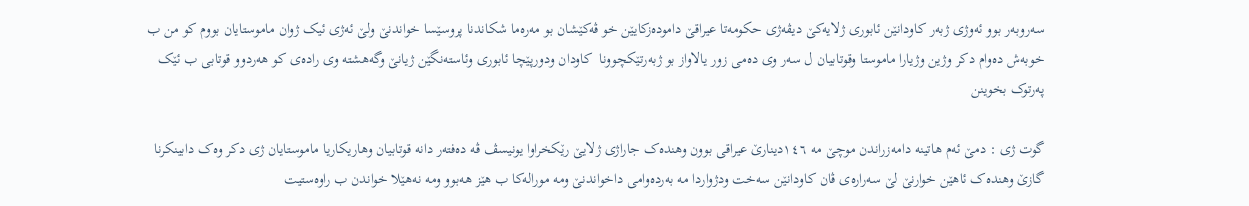سەروبەر بوو ئەوژی ژبەر کاودانێن ئابوری ژلایەکێ دیڤەژی حکومەتا عیراقێ دامودەزکایێن خو ڤەکێشان بو مەرەما شکاندنا پروسێسا خواندنێ ولێ ئەژی ئیک ژوان ماموستایان بووم کو من ب خوبەش دەوام دکر وژین وژیارا ماموستا وقوتابیان ل سەر وی دەمی زور یالاواز بو ژبەرتێکچوونا  کاودان ودورپێچا ئابوری وئاستەنگێن ژیانێ وگەھشتە وی رادەی کو ھەردوو قوتابی ب ئێک پەرتوک بخوینن

گوت ژی : دمێ ئەم ھاتینە دامەزراندن موچێ مە ١٤٦دینارێ عیراقی بوون وھندەک جاراژی ژلایێ رێکخراوا یونیسڤ ڤە دەفتەر دانە قوتابیان وھاریکاریا ماموستایان ژی دکر وەک دابینکرنا گازێ وھندەک ئاھێن خوارنێ لێ سەرارەی ڤان کاودانێن سەخت ودژواردا مە بەردەوامی داخواندنێ ومە مورالەکا ب ھێز ھەبوو ومە نەھێلا خواندن ب راوەستیت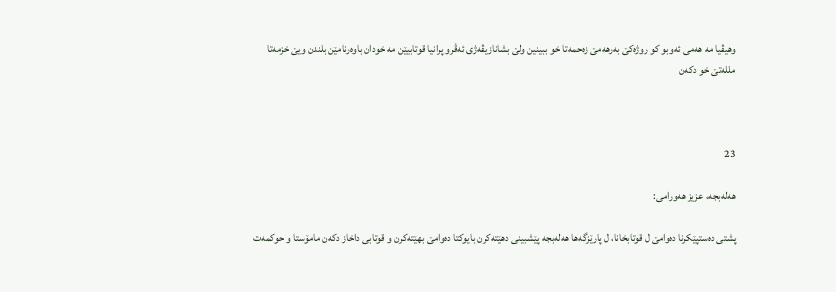وھیڤیا مە ھەمی ئەوبو کو روژەکێ بەرھەمێ زەحمەتا خو ببینین ولێ بشانازیڤەژی ئەڤرو پرانیا قوتابیێن مە خودان باوەرنامێن بلندن ویێ خزمەتا مللەتێ خو دکەن



23

ھەلەبجە، عزیز ھەورامی:

پشتی دەستپێکرنا دەوامێ ل قوتابخانا، ل پارێزگەھا ھەلەبجە پێشبینی دھێتەکرن بایوکتا دەوامێ بھێتەکرن و قوتابی داخاز دکەن مامۆستا و حوکمەت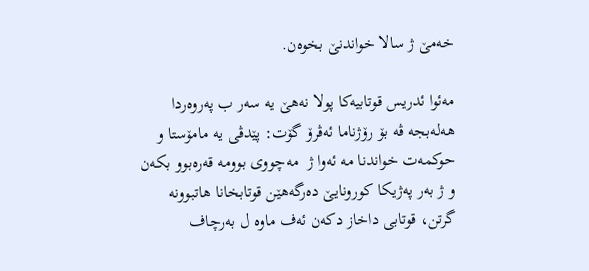خەمێ ژ سالا خواندنێ بخوەن.

مەئوا ئدریس قوتابیەکا پولا نەھێ یە سەر ب پەروەردا ھەلەبجە ڤە بۆ رۆژناما ئەڤرۆ گۆت: پێدڤی یە مامۆستا و حوکمەت خواندنا مە ئەوا ژ  مەچووی بوومە قەرەبوو بکەن و ژ بەر پەژیکا کورونایێ دەرگەھێن قوتابخانا ھاتبوونە گرتن، قوتابی داخاز دکەن ئەف ماوە ل بەرچاف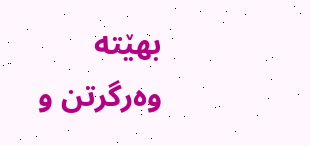بھێتە وەرگرتن و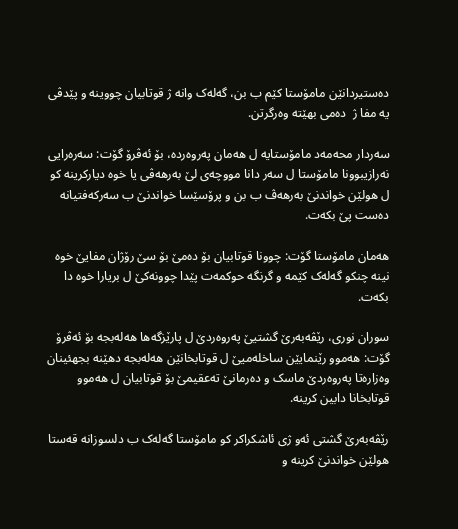دەستیردانێن مامۆستا کێم ب بن، گەلەک وانە ژ قوتابیان چووینە و پێدڤی یە مفا ژ  دەمی بھێتە وەرگرتن.

سەردار محەمەد مامۆستایە ل ھەمان پەروەردە، بۆ ئەڤرۆ گۆت: سەرەرایی نەرازیبوونا مامۆستا ل سەر دانا مووچەی لێ بەرھەڤی یا خوە دیارکرینە کو ل ھولێن خواندنێ بەرھەڤ ب بن و پرۆسێسا خواندنێ ب سەرکەفتیانە دەست پێ بکەت.

ھەمان مامۆستا گۆت: چوونا قوتابیان بۆ دەمێ بۆ سێ رۆژان مفایێ خوە نینە چنکو گەلەک کێمە و گرنگە حوکمەت پێدا چوونەکێ ل بریارا خوە دا بکەت.

سوران نوری، رێڤەبەرێ گشتیێ پەروەردێ ل پارێزگەھا ھەلەبجە بۆ ئەڤرۆ گۆت: ھەموو رێنمایێن ساخلەمیێ ل قوتابخانێن ھەلەبجە دھێنە بجھئینان وەزارەتا پەروەردێ ماسک و دەرمانێ تەعقیمێ بۆ قوتابیان ل ھەموو قوتابخانا دابین کرینە.

رێڤەبەرێ گشتی ئەو ژی ئاشکراکر کو مامۆستا گەلەک ب دلسوزانە قەستا ھولێن خواندنێ کرینە و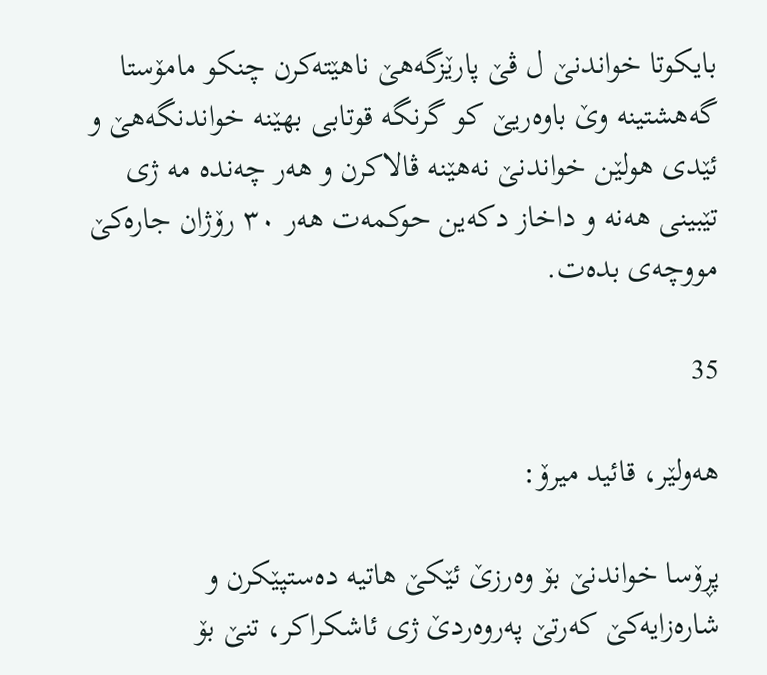بایکوتا خواندنێ ل ڤێ پارێزگەھێ ناھێتەکرن چنکو مامۆستا گەھشتینە وێ باوەریێ کو گرنگە قوتابی بھێنە خواندنگەھێ و ئێدی ھولێن خواندنێ نەھێنە ڤالاکرن و ھەر چەندە مە ژی تێبینی ھەنە و داخاز دکەین حوکمەت ھەر ٣٠ رۆژان جارەکێ مووچەی بدەت.

35

ھەولێر، قائید میرۆ:

پڕۆسا خواندنێ بۆ وەرزێ ئێکێ ھاتیە دەستپێکرن و شارەزایەکێ کەرتێ پەروەردێ ژی ئاشکراکر، تنێ بۆ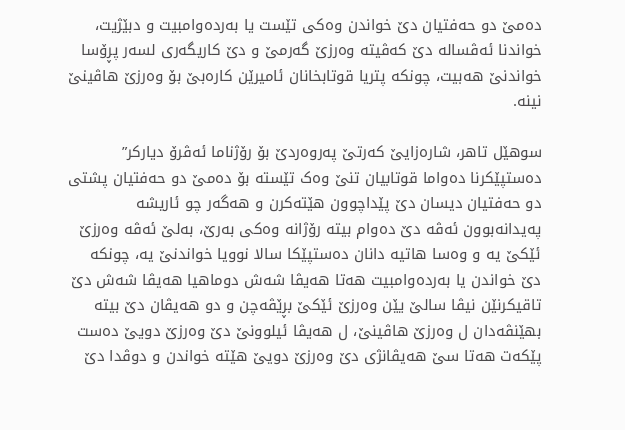دەمێ دو حەفتیان دێ خواندن وەکی تێست یا بەردەوامبیت و دبێژیت، خواندنا ئەڤسالە دێ کەڤیتە وەرزێ گەرمێ و دێ کاریگەری لسەر پڕۆسا خواندنێ ھەبیت، چونکە پتریا قوتابخانان ئامیرێن کارەبێ بۆ وەرزێ ھاڤینێ نینە.

سوھێل تاھر، شارەزایێ کەرتێ پەروەردێ بۆ رۆژناما ئەڤرۆ دیارکر” دەستپێکرنا دەواما قوتابیان تنێ وەک تێستە بۆ دەمێ دو حەفتیان پشتی دو حەفتیان دیسان دێ پێداچوون ھێتەکرن و ھەگەر چو ئاریشە پەیدانەبوون ئەڤە دێ دەوام بیتە رۆژانە وەکی بەرێ، بەلێ ئەڤە وەرزێ ئێکێ یە و وەسا ھاتیە دانان دەستپێکا سالا نوویا خواندنێ یە، چونکە دێ خواندن یا بەردەوامبیت ھەتا ھەیڤا شەش دوماھیا ھەیڤا شەش دێ تاقیکرنێن نیڤا سالێ یێن وەرزێ ئێکێ بڕێڤەچن و دو ھەیڤان دێ بیتە بھێنڤەدان ل وەرزێ ھاڤینێ، ل ھەیڤا ئیلوونێ دێ وەرزێ دویێ دەست پێکەت ھەتا سێ ھەیڤانژی دێ وەرزێ دویێ ھێتە خواندن و دوڤدا دێ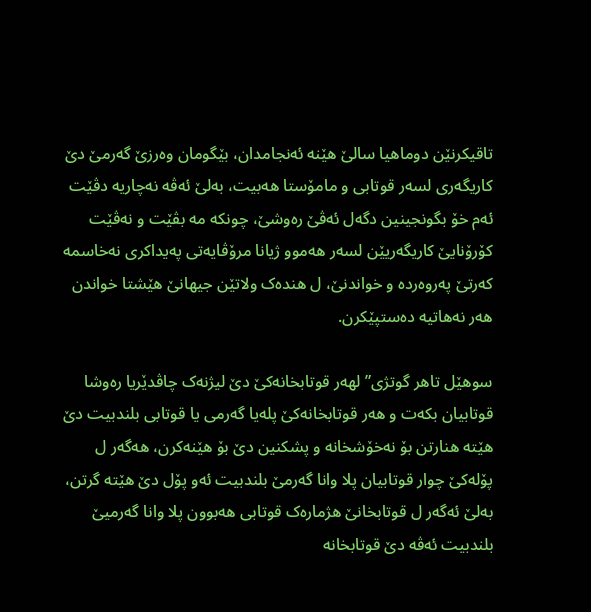تاقیکرنێن دوماھیا سالێ ھێنە ئەنجامدان، بێگومان وەرزێ گەرمێ دێ کاریگەری لسەر قوتابی و مامۆستا ھەبیت، بەلێ ئەڤە نەچاریە دڤێت ئەم خۆ بگونجینین دگەل ئەڤێ رەوشێ، چونکە مە بڤێت و نەڤێت کۆرۆنایێ کاریگەریێن لسەر ھەموو ژیانا مرۆڤایەتی پەیداکری نەخاسمە کەرتێ پەروەردە و خواندنێ، ل ھندەک ولاتێن جیھانێ ھێشتا خواندن ھەر نەھاتیە دەستپێکرن.

سوھێل تاھر گوتژی” لھەر قوتابخانەکێ دێ لیژنەک چاڤدێریا رەوشا قوتابیان بکەت و ھەر قوتابخانەکێ پلەیا گەرمی یا قوتابی بلندبیت دێ ھێتە ھنارتن بۆ نەخۆشخانە و پشکنین دێ بۆ ھێنەکرن، ھەگەر ل پۆلەکێ چوار قوتابیان پلا وانا گەرمێ بلندبیت ئەو پۆل دێ ھێتە گرتن، بەلێ ئەگەر ل قوتابخانێ ھژمارەک قوتابی ھەبوون پلا وانا گەرمیێ بلندبیت ئەڤە دێ قوتابخانە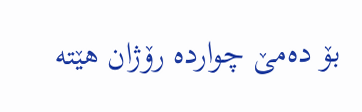بۆ دەمێ چواردە رۆژان ھێتە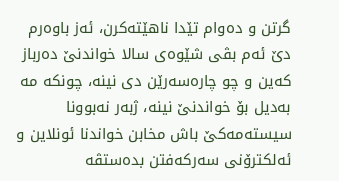گرتن و دەوام تێدا ناھێتەکرن، ئەز باوەرم دێ ئەم بڤی شێوەی سالا خواندنێ دەرباز کەین و چو چارەسەرێن دی نینە، چونکە مە بەدیل بۆ خواندنێ نینە، ژبەر نەبوونا سیستەمەکێ باش مخابن خواندنا ئونلاین و ئەلکترۆنی سەرکەفتن بدەستڤە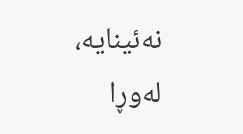نەئینایە، لەوڕا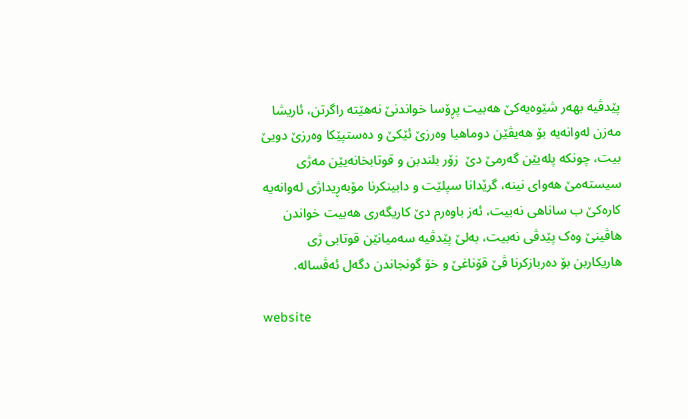پێدڤیە بھەر شێوەیەکێ ھەبیت پڕۆسا خواندنێ نەھێتە راگرتن، ئاریشا مەزن لەوانەیە بۆ ھەیڤێن دوماھیا وەرزێ ئێکێ و دەستپێکا وەرزێ دویێ بیت، چونکە پلەیێن گەرمێ دێ  زۆر بلندبن و قوتابخانەیێن مەژی سیستەمێ ھەوای نینە، گرێدانا سپلێت و دابینکرنا مۆبەڕیداژی لەوانەیە کارەکێ ب ساناھی نەبیت، ئەز باوەرم دێ کاریگەری ھەبیت خواندن ھاڤینێ وەک پێدڤی نەبیت، بەلێ پێدڤیە سەمیانێن قوتابی ژی ھاریکاربن بۆ دەربازکرنا ڤێ قۆناغێ و خۆ گونجاندن دگەل ئەڤسالە.

website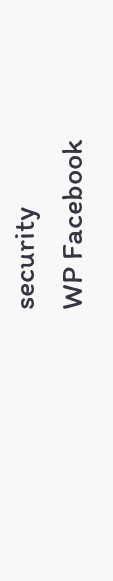security
WP Facebook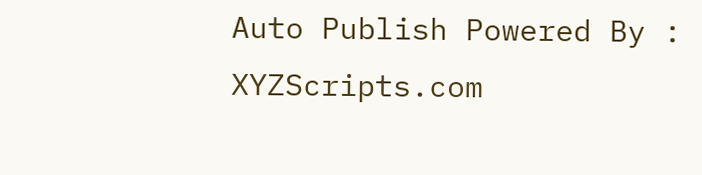Auto Publish Powered By : XYZScripts.com